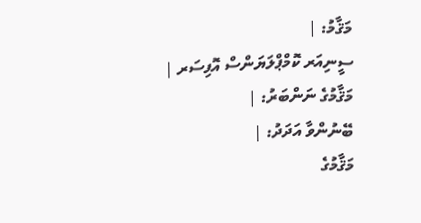މަޤާމު: |
ސީނިއަރ ކޮމްޕްލަޔަންސް އޮފިސަރ |
މަޤާމުގެ ނަންބަރު: |
ބޭނުންވާ އަދަދު: |
މަޤާމުގެ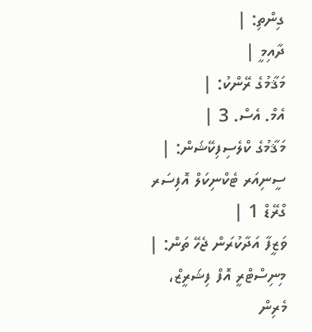ގިންތި: |
ދާއިމީ |
މަޤާމުގެ ރޭންކު: |
އެމް. އެސް. 3 |
މަޤާމުގެ ކްލެސިފިކޭޝަން: |
ސީނިއަރ ޓެކްނިކަލް އޮފިސަރ ގްރޭޑް 1 |
ވަޒީފާ އަދާކުރަން ޖެހޭ ތަން: |
މިނިސްޓްރީ އޮފް ފިޝަރީޒް، މެރިން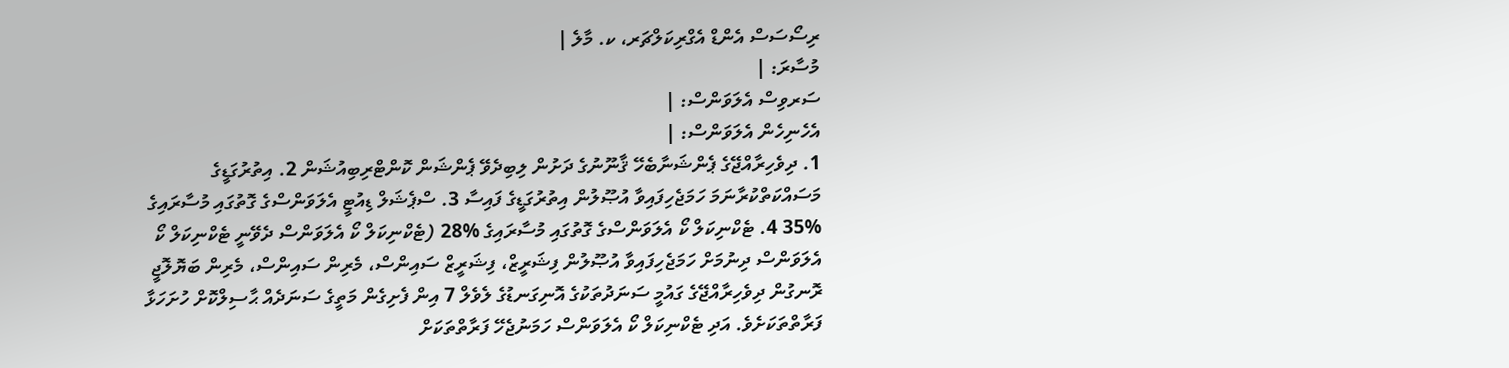ރިސޯސަސް އެންޑް އެގްރިކަލްޗަރ، ކ. މާލެ |
މުސާރަ: |
ސަރވިސް އެލަވަންސް: |
އެހެނިހެން އެލަވަންސް: |
1. ދިވެހިރާއްޖޭގެ ޕެންޝަނާބެހޭ ޤާނޫނުގެ ދަށުން ލިބިދެވޭ ޕެންޝަން ކޮންޓްރިބިއުޝަން 2. އިތުރުގަޑީގެ މަސައްކަތްކުރާނަމަ ހަމަޖެހިފައިވާ އުޞޫލުން އިތުރުގަޑީގެ ފައިސާ 3. ސްޕެޝަލް ޑިއުޓީ އެލަވަންސްގެ ގޮތުގައި މުސާރައިގެ %35 4. ޓެކްނިކަލް ކޯ އެލަވަންސްގެ ގޮތުގައި މުސާރައިގެ %28 (ޓެކްނިކަލް ކޯ އެލަވަންސް ދެވޭނީ ޓެކްނިކަލް ކޯ އެލަވަންސް ދިނުމަށް ހަމަޖެހިފައިވާ އުޞޫލުން ފިޝަރީޒް، ފިޝަރީޒް ސައިންސް، މެރިން ސައިންސް، މެރިން ބަޔޮލޮޖީ ރޮނގުން ދިވެހިރާއްޖޭގެ ގައުމީ ސަނަދުތަކުގެ އޮނިގަނޑުގެ ލެވެލް 7 އިން ފެށިގެން މަތީގެ ސަނަދެއް ޙާސިލްކޮށް ހުށަހަޅާ ފަރާތްތަކަށެވެ. އަދި ޓެކްނިކަލް ކޯ އެލަވަންސް ހަމަނުޖެހޭ ފަރާތްތަކަށް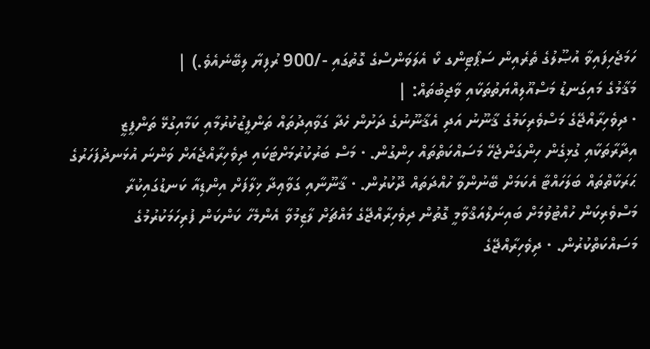ހަމަޖެހިފައިވާ އުޞޫލުގެ ތެރެއިން ސަޕޯޓިންގ ކޯ އެލަވަންސްގެ ގޮތުގައި -/900 ރުފިޔާ ލިބޭނެއެވެ.) |
މަޤާމުގެ މައިގަނޑު މަސްއޫލިއްޔަތުތަކާއި ވާޖިބުތައް: |
· ދިވެހިރާއްޖޭގެ މަސްވެރިކަމުގެ ޤާނޫނު އަދި އެޤާނޫނުގެ ދަށުން ހެދާ ގަވާއިދުތައް ތަންފީޒުކުރުމާއި ކަމާއިގުޅޭ ތަންފީޒީ އިދާރާތަކާއި ގުޅިގެން ހިންގަންޖެހޭ މަސައްކަތްތައް ހިންގުން. · މަސް ބަރުކުރުމަށްޓަކައި ދިވެހިރާއްޖެއަށް ވަންނަ އުޅަނދުފަހަރުގެ ޙަރަކާތްތައް ބަލަހައްޓާ އެކަމަށް ބޭނުންވާ ހުއްދަތައް ދޫކުރުން. · ޤާނޫނާއި ގަވާޢިދާ ޚިލާފަށް އިންޑިއާ ކަނޑުގައިކުރާ މަސްވެރިކަން ހުއްޓުވުމަށް ބައިނަލްއަޤްވާމީ ގޮތުން ދިވެހިރާއްޖޭގެ މައްޗަށް ލާޒިމުވާ އެންމެހާ ކަންކަން ފުރިހަމަކުރުމުގެ މަސައްކަތްކުރުން. · ދިވެހިރާއްޖޭގެ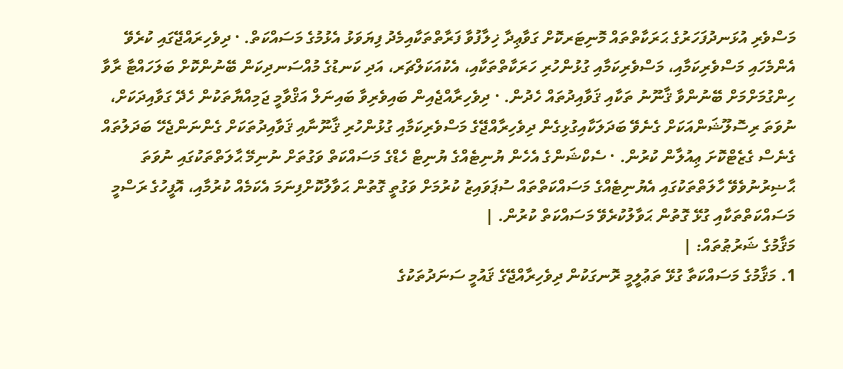މަސްވެރި އުޅަނދުފަހަރުގެ ޙަރަކާތްތައް މޮނިޓަރކޮށް ގަވާޢިދާ ޚިލާފުވާ ފަރާތްތަކާއިމެދު ފިޔަވަޅު އެޅުމުގެ މަސައްކަތް. · ދިވެހިރައްޖޭގައި ކުރެވޭ އެންމެހައި މަސްވެރިކަމާއި، މަސްވެރިކަމާއި ގުޅުންހުރި ހަރަކާތްތަކާއި، އެކުއަކަލްޗަރ، އަދި ކަނޑުގެ މުއްސަނދިކަން ބޭނުންކޮށް ބަލަހައްޓާ ރާވާ ހިންގުމަށްމަށް ބޭނުންވާ ޤާނޫނު ތަކާއި ޤަވާއިދުތައް ހެދުން. · ދިވެހިރާއްޖެއިން ބައިވެރިވާ ބައިނަލް އަޤްވާމީ ޖަމިއްޔާތަކުން ހެދޭ ގަވާއިދަކަށް، ނުވަތަ ރިސޮލޫޝަންއަކަށް ގެނެވޭ ބަދަލަކާއިގުޅިގެން ދިވެހިރާއްޖޭގެ މަސްވެރިކަމާއި ގުޅުންހުރި ޤާނޫނާއި ޤަވާއިދުތަކަށް ގެންނަންޖެހޭ ބަދަލުތައް ގެނެސް ގެޒެޓްކޮށަ ޢިއުލާން ކުރުން. · ސެކްޝަންގެ އެހެން ޔުނިޓެއްގެ ޔުނިޓް ހެޑްގެ މަސައްކަތް ވަގުތަށް ނުނިމޭ ޙާލަތްތަކުގައި ނުވަތަ ޙާޟިރުނުވެވޭ ހާލަތްތަކުގައި އެޔުނިޓެއްގެ މަސައްކަތްތައް ސުޕަވައިޒު ކުރުމަށް ވަގުތީ ގޮތުން ޙަވާލުކޮށްފިނަމަ އެކަމެއް ކުރުމާއި، އޮފީހުގެ ރަސްމީ މަސައްކަތްތަކާއި ގުޅޭ ގޮތުން ޙަވާލުކުރެވޭ މަސައްކަތް ކުރުން. |
މަޤާމުގެ ޝަރުޠުތައް: |
1. މަޤާމުގެ މަސައްކަތާ ގުޅޭ ތަޢުލީމީ ރޮނގަކުން ދިވެހިރާއްޖޭގެ ޤައުމީ ސަނަދުތަކުގެ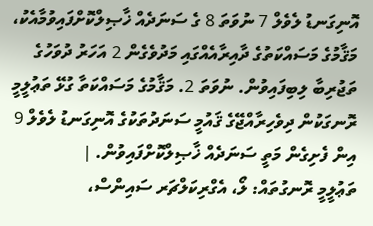އޮނިގަނޑު ލެވެލް 7 ނުވަތަ 8 ގެ ސަނަދެއް ޚާޞިލްކޮށްފައިވުމާއެކު، މަޤާމުގެ މަސައްކަތުގެ ދާއިރާއެއްގައި މަދުވެގެން 2 އަހަރު ދުވަހުގެ ތަޖުރިބާ ލިބިފައިވުން. ނުވަތަ 2. މަޤާމުގެ މަސައްކަތާ ގުޅޭ ތަޢުލީމީ ރޮނގަކުން ދިވެހިރާއްޖޭގެ ޤައުމީ ސަނަދުތަކުގެ އޮނިގަނޑު ލެވެލް 9 އިން ފެށިގެން މަތީ ސަނަދެއް ޚާޞިލްކޮށްފައިވުން. |
ތަޢުލީމީ ރޮނގުތައް: ލޯ، އެގްރިކަލްޗަރ ސައިންސް،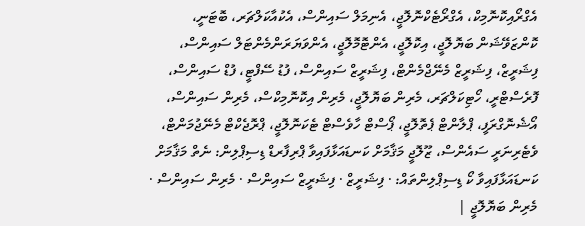އެގްރޯއިކޮނޮމިކް، އެގްރޯޓެކްނޮލޮޖީ، އެނިމަލް ސައިންސް، އެކުއާކަލްޗަރ، ބޮޓަނީ، ކޮންޒަވޭޝަން ބަޔޮލޮޖީ، އިކޮލޮޖީ، އެންޓޮމޮލޮޖީ، އެންވަޔަރަންމެންޓަލް ސައިންސް، ފިޝަރީޒް، ފިޝަރީޒް މެނޭޖްމެންޓް، ފިޝަރީޒް ސައިންސް، ފުޑު ސޭފްޓީ، ފުޑް ސައިންސް، ފޮރެސްޓްރީ، ހޯޓިކަލްޗަރ، މެރިން ބަޔޮލޮޖީ، މެރިން އިކޮނޮމިކްސް، މެރިން ސައިންސް، އޯޝެނޮގްރަފީ، ޕްލާންޓް ޕެތޮލޮޖީ، ޕޯސްޓް ހާވެސްޓް ޓެކަނޮލޮޖީ، ޕްރޮޖެކްޓް މެނޭޖުމަންޓް، ވެޓެރިނަރީ ސައެންސް، ޒޫލޮޖީ މަޤާމަށް ކަނޑައަޅާފައިވާ ޕްރިފާރޑް ޑިސިޕްލިން: ނެތް މަޤާމަށް ކަނޑައަޅާފައިވާ ކޯ ޑިސިޕްލިންތައް: · ފިޝަރީޒް · ފިޝަރީޒް ސައިންސް · މެރިން ސައިންސް · މެރިން ބަޔޮލޮޖީ |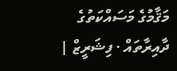މަޤާމުގެ މަސައްކަތުގެ ދާއިރާތައް · ފިޝަރީޒް |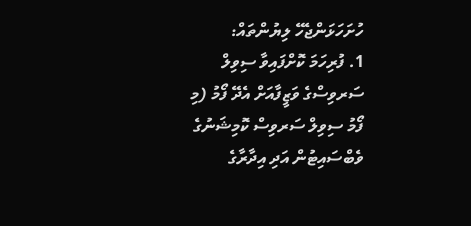ހުށަހަޅަންޖެހޭ ލިޔުންތައް:
1. ފުރިހަމަ ކޮށްފައިވާ ސިވިލް ސަރވިސްގެ ވަޒީފާއަށް އެދޭ ފޯމު (މި ފޯމު ސިވިލް ސަރވިސް ކޮމިޝަނުގެ ވެބްސައިޓުން އަދި އިދާރާގެ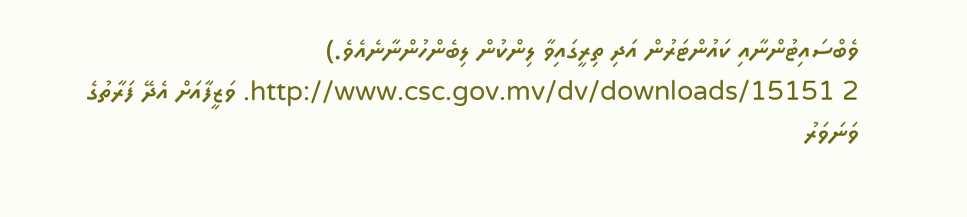ވެބްސައިޓުންނާއި ކައުންޓަރުން އަދި ތިރީގައިވާ ލިންކުން ލިބެންހުންނާނެއެވެ.) http://www.csc.gov.mv/dv/downloads/15151 2. ވަޒީފާއަށް އެދޭ ފަރާތުގެ ވަނަވަރު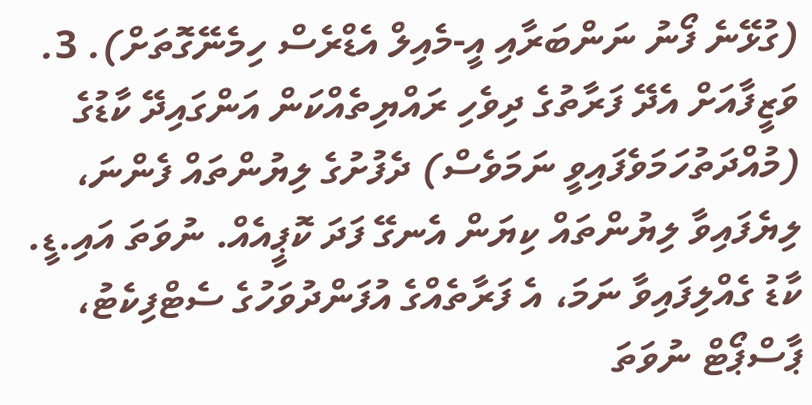(ގުޅޭނެ ފޯނު ނަންބަރާއި އީ-މެއިލް އެޑްރެސް ހިމެނޭގޮތަށް). 3. ވަޒީފާއަށް އެދޭ ފަރާތުގެ ދިވެހި ރައްޔިތެއްކަން އަންގައިދޭ ކާޑުގެ (މުއްދަތުހަމަވެފައިވީ ނަމަވެސް) ދެފުށުގެ ލިޔުންތައް ފެންނަ، ލިޔެފައިވާ ލިޔުންތައް ކިޔަން އެނގޭ ފަދަ ކޮޕީއެއް. ނުވަތަ އައި.ޑީ. ކާޑު ގެއްލިފައިވާ ނަމަ، އެ ފަރާތެއްގެ އުފަންދުވަހުގެ ސެޓްފިކެޓު، ޕާސްޕޯޓް ނުވަތަ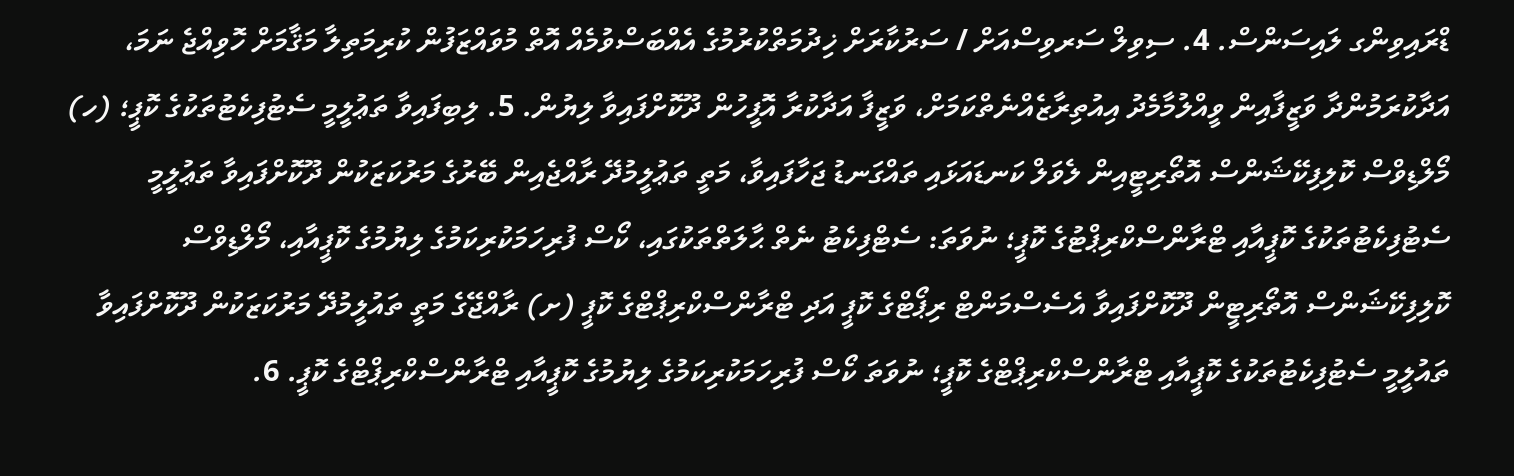ޑްރައިވިންގ ލައިސަންސް. 4. ސިވިލް ސަރވިސްއަށް / ސަރުކާރަށް ޚިދުމަތްކުރުމުގެ އެއްބަސްވުމެއް އޮތް މުވައްޒަފުން ކުރިމަތިލާ މަޤާމަށް ހޮވިއްޖެ ނަމަ، އަދާކުރަމުންދާ ވަޒީފާއިން ވީއްލުމާމެދު އިއުތިރާޒެއްނެތްކަމަށް، ވަޒީފާ އަދާކުރާ އޮފީހުން ދޫކޮށްފައިވާ ލިޔުން. 5. ލިބިފައިވާ ތަޢުލީމީ ސެޓުފިކެޓުތަކުގެ ކޮޕީ؛ (ހ) މޯލްޑިވްސް ކޮލިފިކޭޝަންސް އޮތޯރިޓީއިން ލެވަލް ކަނޑައަޅައި ތައްގަނޑު ޖަހާފައިވާ، މަތީ ތަޢުލީމުދޭ ރާއްޖެއިން ބޭރުގެ މަރުކަޒަކުން ދޫކޮށްފައިވާ ތަޢުލީމީ ސެޓުފިކެޓުތަކުގެ ކޮޕީއާއި ޓްރާންސްކްރިޕްޓުގެ ކޮޕީ؛ ނުވަތަ: ސެޓްފިކެޓު ނެތް ޙާލަތްތަކުގައި، ކޯސް ފުރިހަމަކުރިކަމުގެ ލިޔުމުގެ ކޮޕީއާއި، މޯލްޑިވްސް ކޮލިފިކޭޝަންސް އޮތޯރިޓީން ދޫކޮށްފައިވާ އެސެސްމަންޓް ރިޕޯޓްގެ ކޮޕީ އަދި ޓްރާންސްކްރިޕްޓްގެ ކޮޕީ (ށ) ރާއްޖޭގެ މަތީ ތައުލީމުދޭ މަރުކަޒަކުން ދޫކޮށްފައިވާ ތައުލީމީ ސެޓުފިކެޓުތަކުގެ ކޮޕީއާއި ޓްރާންސްކްރިޕްޓްގެ ކޮޕީ؛ ނުވަތަ ކޯސް ފުރިހަމަކުރިކަމުގެ ލިޔުމުގެ ކޮޕީއާއި ޓްރާންސްކްރިޕްޓްގެ ކޮޕީ. 6.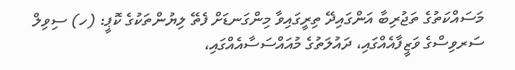މަސައްކަތުގެ ތަޖުރިބާ އަންގައިދޭ ތިރީގައިވާ މިންގަނޑަށް ފެތޭ ލިޔުންތަކުގެ ކޮޕީ: (ހ) ސިވިލް ސަރވިސްގެ ވަޒީފާއެއްގައި، ދައުލަތުގެ މުއައްސަސާއެއްގައި،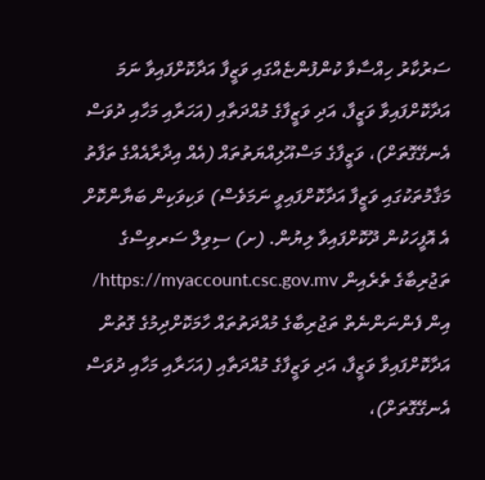ސަރުކާރު ހިއްސާވާ ކުންފުންޏެއްގައި ވަޒީފާ އަދާކޮށްފައިވާ ނަމަ އަދާކޮށްފައިވާ ވަޒީފާ، އަދި ވަޒީފާގެ މުއްދަތާއި (އަހަރާއި މަހާއި ދުވަސް އެނގޭގޮތަށް)، ވަޒީފާގެ މަސްއޫލިއްޔަތުތައް (އެއް އިދާރާއެއްގެ ތަފާތު މަޤާމުތަކުގައި ވަޒީފާ އަދާކޮށްފައިވީ ނަމަވެސް) ވަކިވަކިން ބަޔާންކޮށް އެ އޮފީހަކުން ދޫކޮށްފައިވާ ލިޔުން. (ށ) ސިވިލް ސަރވިސްގެ ތަޖުރިބާގެ ތެރެއިން https://myaccount.csc.gov.mv/ އިން ފެންނަންނެތް ތަޖުރިބާގެ މުއްދަތުތައް ހާމަކޮށްދިމުގެ ގޮތުން އަދާކޮށްފައިވާ ވަޒީފާ، އަދި ވަޒީފާގެ މުއްދަތާއި (އަހަރާއި މަހާއި ދުވަސް އެނގޭގޮތަށް)،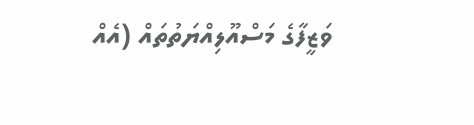ވަޒީފާގެ މަސްއޫލިއްޔަތުތައް (އެއް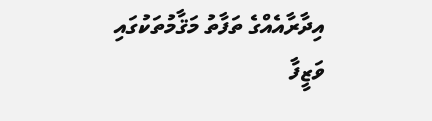އިދާރާއެއްގެ ތަފާތު މަޤާމުތަކުގައި ވަޒީފާ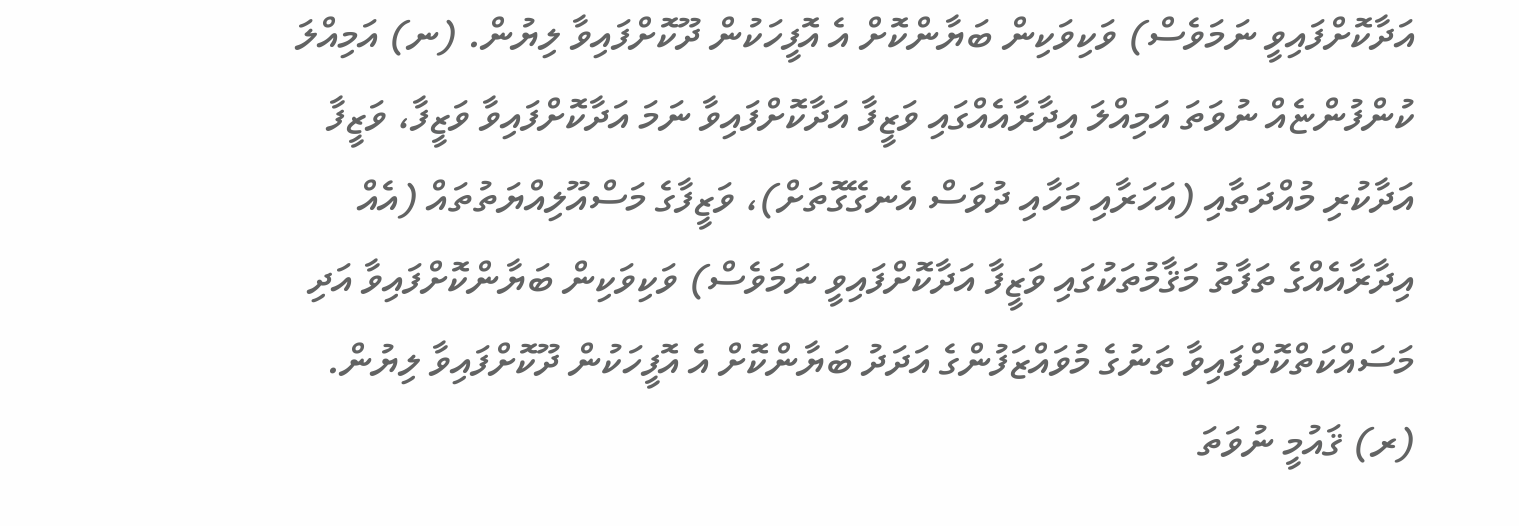އަދާކޮށްފައިވީ ނަމަވެސް) ވަކިވަކިން ބަޔާންކޮށް އެ އޮފީހަކުން ދޫކޮށްފައިވާ ލިޔުން. (ނ) އަމިއްލަ ކުންފުންޏެއް ނުވަތަ އަމިއްލަ އިދާރާއެއްގައި ވަޒީފާ އަދާކޮށްފައިވާ ނަމަ އަދާކޮށްފައިވާ ވަޒީފާ، ވަޒީފާ އަދާކުރި މުއްދަތާއި (އަހަރާއި މަހާއި ދުވަސް އެނގޭގޮތަށް)، ވަޒީފާގެ މަސްއޫލިއްޔަތުތައް (އެއް އިދާރާއެއްގެ ތަފާތު މަޤާމުތަކުގައި ވަޒީފާ އަދާކޮށްފައިވީ ނަމަވެސް) ވަކިވަކިން ބަޔާންކޮށްފައިވާ އަދި މަސައްކަތްކޮށްފައިވާ ތަނުގެ މުވައްޒަފުންގެ އަދަދު ބަޔާންކޮށް އެ އޮފީހަކުން ދޫކޮށްފައިވާ ލިޔުން. (ރ) ޤައުމީ ނުވަތަ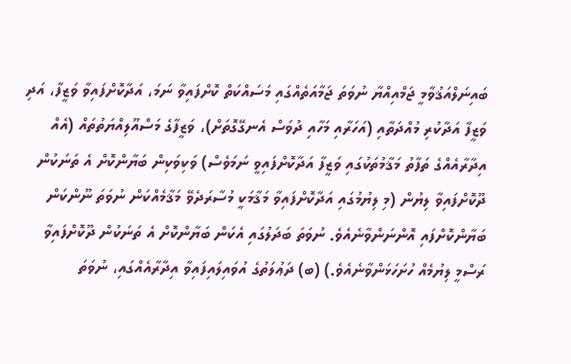ބައިނަލްއަޤުވާމީ ޖަމްއިއްޔާ ނުވަތަ ޖަމާއަތެއްގައި މަސައްކަތް ކޮށްފައިވާ ނަމަ، އަދާކޮށްފައިވާ ވަޒީފާ، އަދި ވަޒީފާ އަދާކުރި މުއްދަތާއި (އަހަރާއި މަހާއި ދުވަސް އެނގޭގޮތަށް)، ވަޒީފާގެ މަސްއޫލިއްޔަތުތައް (އެއް އިދާރާއެއްގެ ތަފާތު މަޤާމުތަކުގައި ވަޒީފާ އަދާކޮށްފައިވީ ނަމަވެސް) ވަކިވަކިން ބަޔާންކޮށް އެ ތަނަކުން ދޫކޮށްފައިވާ ލިޔުން (މި ލިޔުމުގައި އަދާކޮށްފައިވާ މަޤާމަކީ މުސާރަދެވޭ މަޤާމެއްކަން ނުވަތަ ނޫންކަން ބަޔާންކޮށްފައި އޮންނަންވާނެއެވެ. ނުވަތަ ބަދަލުގައި އެކަން ބަޔާންކޮށް އެ ތަނަކުން ދޫކޮށްފައިވާ ރަސްމީ ލިޔުމެއް ހުށަހަޅަންވާނެއެވެ.) (ބ) ދަޢުލަތުގެ އުވައިލައިފައިވާ އިދާރާއެއްގައި، ނުވަތަ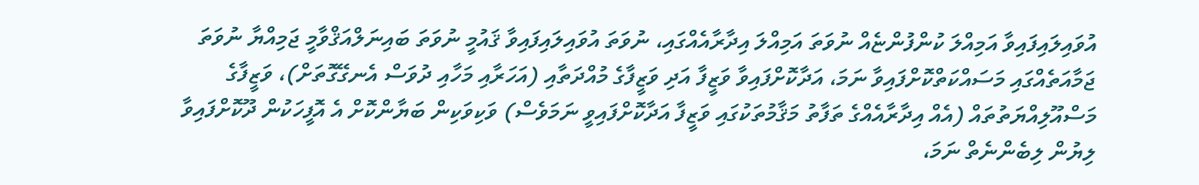އުވައިލައިފައިވާ އަމިއްލަ ކުންފުންޏެއް ނުވަތަ އަމިއްލަ އިދާރާއެއްގައި، ނުވަތަ އުވައިލައިފައިވާ ޤައުމީ ނުވަތަ ބައިނަލްއަޤްވާމީ ޖަމިއްޔާ ނުވަތަ ޖަމާއަތެއްގައި މަސައްކަތްކޮށްފައިވާ ނަމަ، އަދާކޮށްފައިވާ ވަޒީފާ އަދި ވަޒީފާގެ މުއްދަތާއި (އަހަރާއި މަހާއި ދުވަސް އެނގޭގޮތަށް)، ވަޒީފާގެ މަސްއޫލިއްޔަތުތައް (އެއް އިދާރާއެއްގެ ތަފާތު މަޤާމުތަކުގައި ވަޒީފާ އަދާކޮށްފައިވީ ނަމަވެސް) ވަކިވަކިން ބަޔާންކޮށް އެ އޮފީހަކުން ދޫކޮށްފައިވާ ލިޔުން ލިބެންނެތް ނަމަ،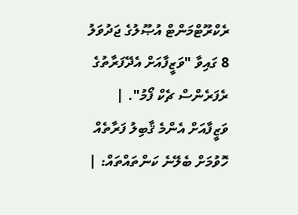ރެކްރޫޓްމަންޓް އުޞޫލުގެ ޖަދުވަލު 8 ގައިވާ "ވަޒީފާއަށް އެދޭފަރާތުގެ ރެފަރެންސް ޗެކް ފޯމު". |
ވަޒީފާއަށް އެންމެ ޤާބިލު ފަރާތެއް ހޮވުމަށް ބެލޭނެ ކަންތައްތައް: |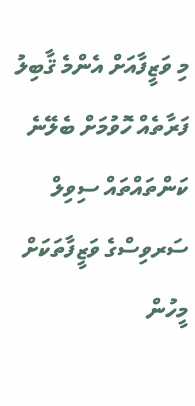މި ވަޒީފާއަށް އެންމެ ޤާބިލު ފަރާތެއް ހޮވުމަށް ބެލޭނެ ކަންތައްތައް ސިވިލް ސަރވިސްގެ ވަޒީފާތަކަށް މީހުން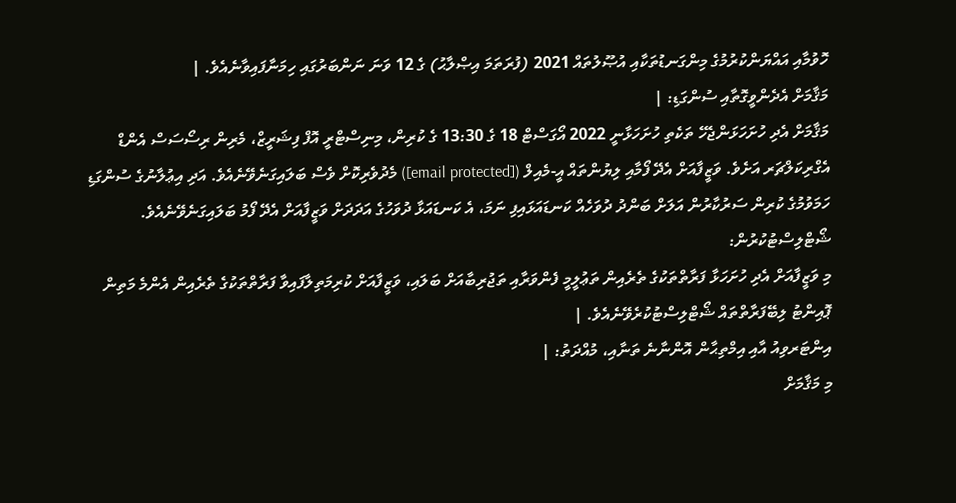ހޮވުމާއި އައްޔަންކުރުމުގެ މިންގަނޑުތަކާއި އުޞޫލުތައް 2021 (ފުރަތަމަ އިޞްލާޙު) ގެ 12 ވަނަ ނަންބަރުގައި ހިމަނާފައިވާނެއެވެ. |
މަޤާމަށް އެދެންވީގޮތާއި ސުންގަޑި: |
މަޤާމަށް އެދި ހުށަހަޅަންޖެހޭ ތަކެތި ހުށަހަޅާނީ 2022 އޯގަސްޓް 18 ގެ 13:30 ގެ ކުރިން، މިނިސްޓްރީ އޮފް ފިޝަރީޒް، މެރިން ރިސޯސަސް އެންޑް އެގްރިކަލްޗަރ އަށެވެ. ވަޒީފާއަށް އެދޭ ފޯމާއި ލިޔުންތައް އީ-މެއިލް ([email protected]) މެދުވެރިކޮށް ވެސް ބަލައިގަނެވޭނެއެވެ. އަދި އިޢުލާނުގެ ސުންގަޑި ހަމަވުމުގެ ކުރިން ސަރުކާރުން އަލަށް ބަންދު ދުވަހެއް ކަނޑައަޅައިފި ނަމަ، އެ ކަނޑައަޅާ ދުވަހުގެ އަދަދަށް ވަޒީފާއަށް އެދޭ ފޯމު ބަލައިގަނެވޭނެއެވެ.
ޝޯޓްލިސްޓުކުރުން:
މި ވަޒީފާއަށް އެދި ހުށަހަޅާ ފަރާތްތަކުގެ ތެރެއިން ތަޢުލީމީ ފެންވަރާއި ތަޖުރިބާއަށް ބަލައި، ވަޒީފާއަށް ކުރިމަތިލާފައިވާ ފަރާތްތަކުގެ ތެރެއިން އެންމެ މަތިން ޕޮއިންޓު ލިބޭފަރާތްތައް ޝޯޓްލިސްޓުކުރެވޭނެއެވެ. |
އިންޓަރވިއު އާއި އިމްތިޙާން އޮންނާނެ ތަނާއި، މުއްދަތު: |
މި މަޤާމަށް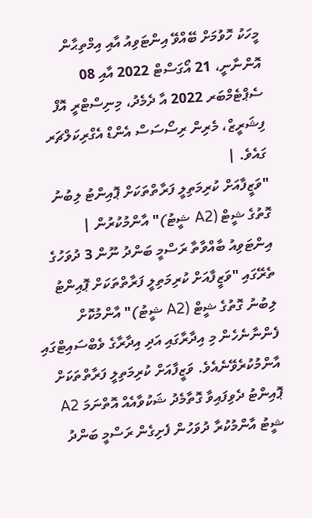މީހަކު ހޮވުމަށް ބޭއްވޭ އިންޓަވިއު އާއި އިމްތިޙާން އޮންނާނީ، 21 އޯގަސްޓް 2022 އާއި 08 ސެޕްޓެމްބަރ 2022 އާ ދެމެދު، މިނިސްޓްރީ އޮފް ފިޝަރީޒް، މެރިން ރިސޯސަސް އެންޑް އެގްރިކަލްޗަރ ގައެވެ. |
"ވަޒީފާއަށް ކުރިމަތިލީ ފަރާތްތަކަށް ޕޮއިންޓު ލިބުނު ގޮތުގެ ޝީޓް (A2 ޝީޓު)" އާންމުކުރުން |
އިންޓަވިއު ބާއްވާތާ ރަސްމީ ބަންދު ނޫން 3 ދުވަހުގެ ތެރޭގައި "ވަޒީފާއަށް ކުރިމަތިލީ ފަރާތްތަކަށް ޕޮއިންޓު ލިބުނު ގޮތުގެ ޝީޓް (A2 ޝީޓު)" އާންމުކޮށް ފެންނާނެހެން މި އިދާރާގައި އަދި އިދާރާގެ ވެބްސައިޓްގައި އާންމުކުރެވޭނެއެވެ. ވަޒީފާއަށް ކުރިމަތިލީ ފަރާތްތަކަށް ޕޮއިންޓު ދެވިފައިވާ ގޮތާމެދު ޝަކުވާއެއް އޮތްނަމަ A2 ޝީޓު އާންމުކުރާ ދުވަހުން ފެށިގެން ރަސްމީ ބަންދު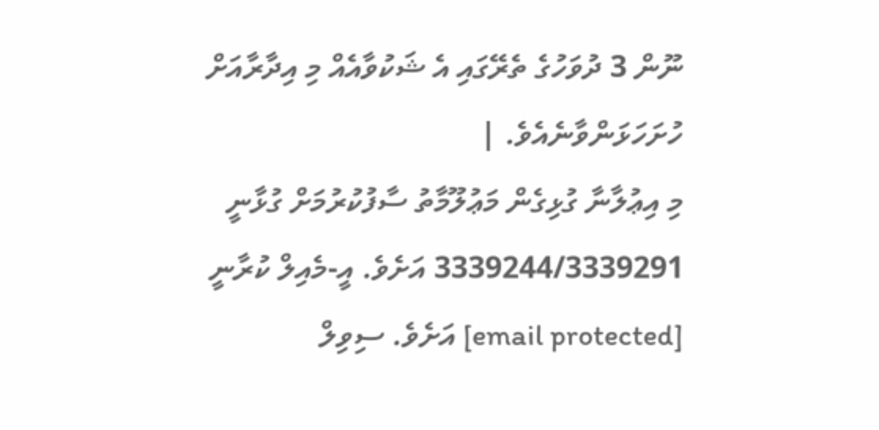ނޫން 3 ދުވަހުގެ ތެރޭގައި އެ ޝަކުވާއެއް މި އިދާރާއަށް ހުށަހަޅަންވާނެއެވެ. |
މި އިޢުލާނާ ގުޅިގެން މަޢުލޫމާތު ސާފުކުރުމަށް ގުޅާނީ 3339244/3339291 އަށެވެ. އީ-މެއިލް ކުރާނީ [email protected] އަށެވެ. ސިވިލް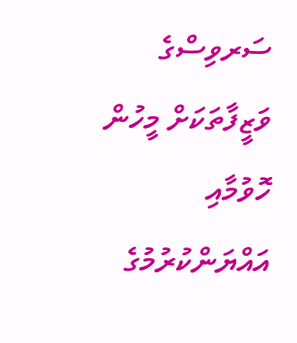ސަރވިސްގެ ވަޒީފާތަކަށް މީހުން ހޮވުމާއި އައްޔަންކުރުމުގެ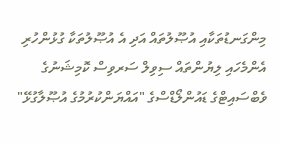މިންގަނޑުތަކާއި އުޞޫލުތައް އަދި އެ އުޞޫލުތަކާ ގުޅުންހުރި އެންމެހައި ލިޔުންތައް ސިވިލް ސަރވިސް ކޮމިޝަނުގެ ވެބްސައިޓްގެ ޑައުންލޯޑްސްގެ "އައްޔަންކުރުމުގެ އުޞޫލާގުޅޭ"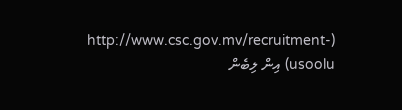(http://www.csc.gov.mv/recruitment-usoolu) އިން ލިބެން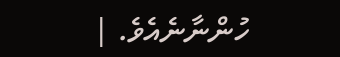ހުންނާނެއެވެ. |